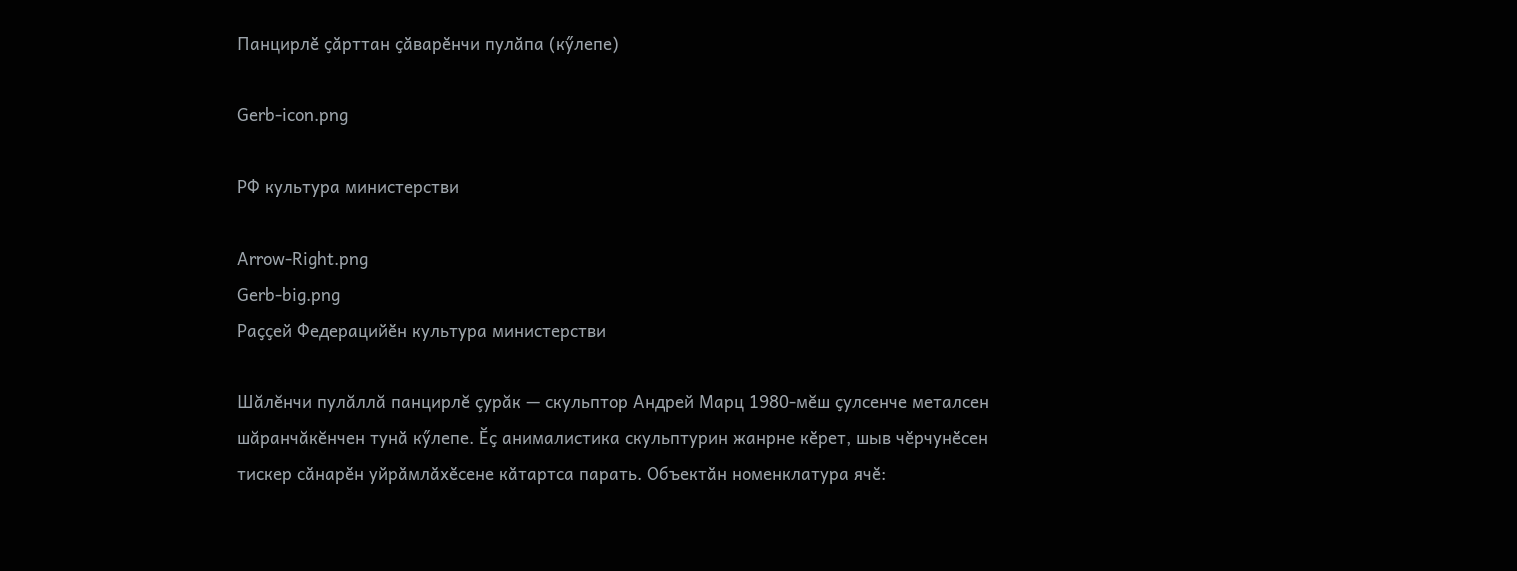Панцирлӗ ҫӑрттан ҫӑварӗнчи пулӑпа (кӳлепе)

Gerb-icon.png

РФ культура министерстви

Arrow-Right.png
Gerb-big.png
Раҫҫей Федерацийӗн культура министерстви

Шăлĕнчи пулăллă панцирлĕ çурăк — скульптор Андрей Марц 1980-мĕш ҫулсенче металсен шăранчăкĕнчен тунӑ кӳлепе. Ӗҫ анималистика скульптурин жанрне кӗрет, шыв чӗрчунӗсен тискер сӑнарӗн уйрӑмлӑхӗсене кӑтартса парать. Объектӑн номенклатура ячӗ: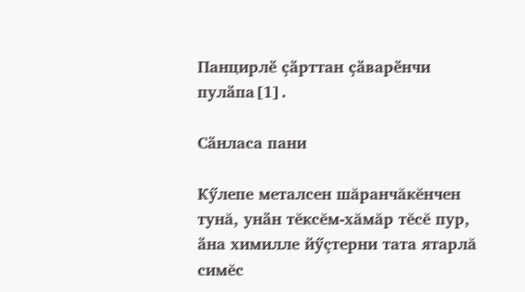Панцирлӗ ҫӑрттан ҫӑварӗнчи пулӑпа[1].

Сӑнласа пани

Кӳлепе металсен шăранчăкĕнчен тунă, унӑн тĕксĕм-хăмăр тĕсĕ пур, ӑна химилле йӳçтерни тата ятарлă симĕс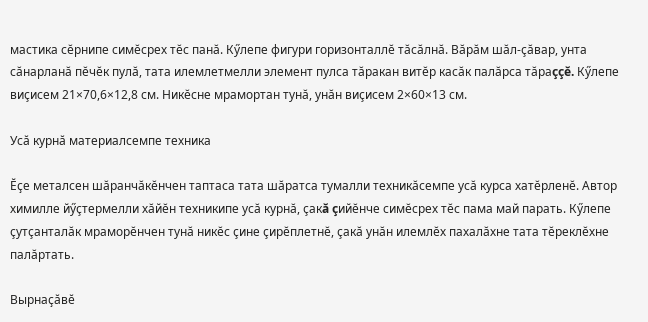мастика сĕрнипе симĕсрех тĕс панă. Кӳлепе фигури горизонталлĕ тăсăлнă. Вăрăм шăл-çăвар, унта сăнарланă пĕчĕк пулă, тата илемлетмелли элемент пулса тăракан витĕр касăк палăрса тăраççĕ. Кӳлепе виçисем 21×70,6×12,8 см. Никĕсне мрамортан тунă, унăн виçисем 2×60×13 см.

Усӑ курнӑ материалсемпе техника

Ӗҫе металсен шăранчăкĕнчен таптаса тата шăратса тумалли техникăсемпе усă курса хатĕрленĕ. Автор химилле йӳçтермелли хăйĕн техникипе усă курнă, çакă çийĕнче симĕсрех тĕс пама май парать. Кӳлепе çутçанталăк мраморĕнчен тунă никĕс çине çирĕплетнĕ, çакă унăн илемлĕх пахалăхне тата тĕреклĕхне палăртать.

Вырнаҫӑвӗ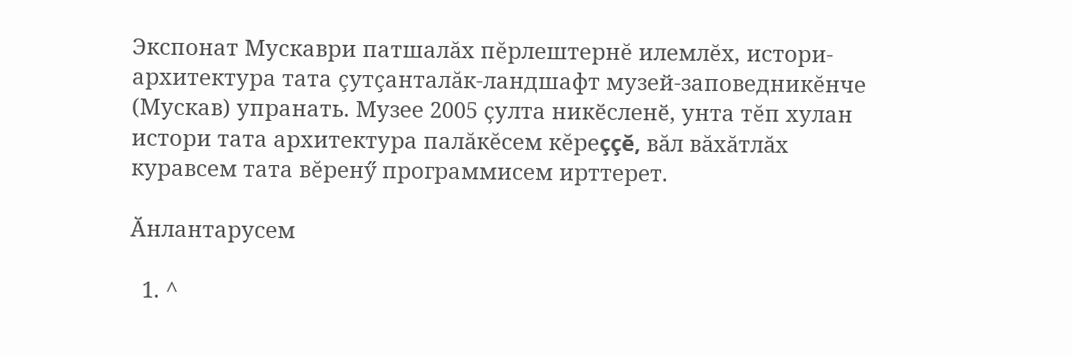Экспонат Мускаври патшалăх пĕрлештернĕ илемлĕх, истори-архитектура тата çутçанталăк-ландшафт музей-заповедникĕнче (Мускав) упранать. Музее 2005 ҫулта никӗсленӗ, унта тĕп хулан истори тата архитектура палăкĕсем кĕреççĕ, вăл вăхăтлăх куравсем тата вĕренӳ программисем ирттерет.

Ӑнлантарусем

  1. ^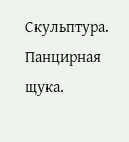Скульптура. Панцирная щука.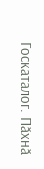Госкаталог. Пӑхнӑ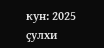кун: 2025 ҫулхи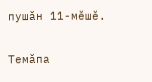пушӑн 11-мӗшӗ.

Темӑпа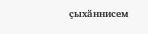ҫыхӑннисем